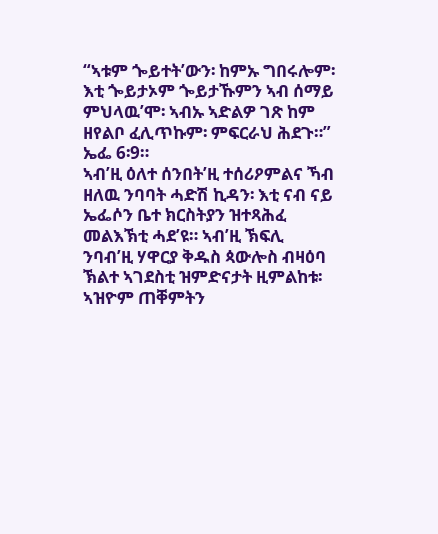“ኣቱም ጐይተት’ውን፡ ከምኡ ግበሩሎም፡ እቲ ጐይታኦም ጐይታኹምን ኣብ ሰማይ ምህላዉ’ሞ፡ ኣብኡ ኣድልዎ ገጽ ከም ዘየልቦ ፈሊጥኩም፡ ምፍርራህ ሕደጉ።” ኤፌ 6፡9።
ኣብ’ዚ ዕለተ ሰንበት’ዚ ተሰሪዖምልና ኻብ ዘለዉ ንባባት ሓድሽ ኪዳን፡ እቲ ናብ ናይ ኤፌሶን ቤተ ክርስትያን ዝተጻሕፈ መልእኽቲ ሓደ’ዩ። ኣብ’ዚ ኽፍሊ ንባብ’ዚ ሃዋርያ ቅዱስ ጳውሎስ ብዛዕባ ኽልተ ኣገደስቲ ዝምድናታት ዚምልከቱ፡ ኣዝዮም ጠቐምትን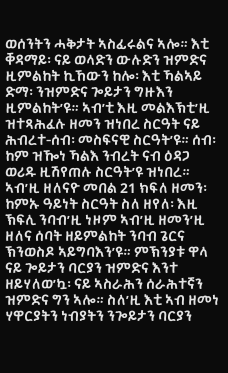ወሰንትን ሓቅታት ኣስፊሩልና ኣሎ። እቲ ቐዳማይ፡ ናይ ወላድን ውሉድን ዝምድና ዚምልከት ኪኸውን ከሎ፡ እቲ ኻልኣይ ድማ፡ ንዝምድና ጐይታን ግዙእን ዚምልከት’ዩ። ኣብ’ቲ እዚ መልእኽቲ’ዚ ዝተጻሕፈሉ ዘመን ዝነበረ ስርዓት ናይ ሕብረተ-ሰብ፡ መስፍናዊ ስርዓት’ዩ። ሰብ፡ ከም ዝዀነ ኻልእ ንብረት ናብ ዕዳጋ ወሪዱ ዚሽየጠሉ ስርዓት’ዩ ዝነበረ። ኣብ’ዚ ዘለናዮ መበል 21 ክፍለ ዘመን፡ ከምኡ ዓይነት ስርዓት ስለ ዘየለ፡ እዚ ኽፍሊ ንባብ’ዚ ነዞም ኣብ’ዚ ዘመን’ዚ ዘለና ሰባት ዘይምልከት ንባብ ጌርና ኽንወስዶ ኣይግባእን’ዩ። ምኽንያቱ ዋላ ናይ ጐይታን ባርያን ዝምድና እንተ ዘይሃለወ’ኳ፡ ናይ ኣስራሕን ሰራሕተኛን ዝምድና ግን ኣሎ። ስለ’ዚ እቲ ኣብ ዘመነ ሃዋርያትን ነብያትን ንጐይታን ባርያን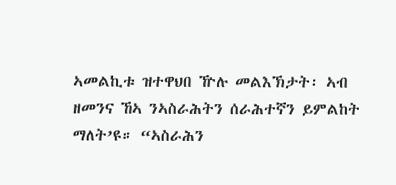ኣመልኪቱ ዝተዋህበ ዅሉ መልእኽታት፡ ኣብ ዘመንና ኸኣ ንኣስራሕትን ሰራሕተኛን ይምልከት ማለት’ዩ። “ኣስራሕን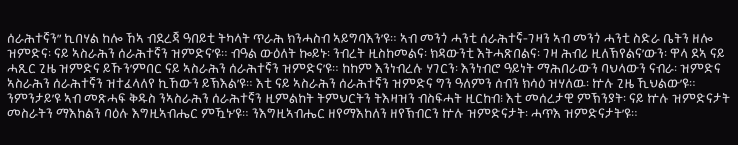ሰራሕተኛን” ኪበሃል ከሎ ኸኣ ብደረጃ ዓበይቲ ትካላት ጥራሕ ክንሓስብ ኣይግባእን’ዩ። ኣብ መንጎ ሓንቲ ሰራሕተኛ-ገዛን ኣብ መንጎ ሓንቲ ስድራ ቤትን ዘሎ ዝምድና፡ ናይ ኣስራሕን ሰራሕተኛን ዝምድና’ዩ። ብዓል ውዕለት ኰይኑ፡ ንብረት ዚስከመልና፡ ክዳውንቲ እትሓጽበልና፡ ገዛ ሕብሪ ዚለኽየልና’ውን፡ ዋላ ደኣ ናይ ሓጺር ጊዜ ዝምድና ይኹን’ምበር ናይ ኣስራሕን ሰራሕተኛን ዝምድና’ዩ። ከከም እንነብረሉ ሃገርን፡ እንነብሮ ዓይነት ማሕበራውን ባህላውን ናብራ፡ ዝምድና ኣስራሕን ሰራሕተኛን ዝተፈላለየ ኪኸውን ይኽእል’ዩ። እቲ ናይ ኣስራሕን ሰራሕተኛን ዝምድና ግን ዓለምን ሰብን ክሳዕ ዝሃለዉ፡ ኵሉ ጊዜ ኺህልው’ዩ።
ንምንታይ’ዩ ኣብ መጽሓፍ ቅዱስ ንኣስራሕን ሰራሕተኛን ዚምልከት ትምህርትን ትእዛዝን ብስፍሓት ዚርከብ፧ እቲ መሰረታዊ ምኽንያት፡ ናይ ኵሉ ዝምድናታት መስራትን ማእከልን ባዕሉ እግዚኣብሔር ምዃኑ’ዩ። ንእግዚኣብሔር ዘየማእከለን ዘየኽብርን ኵሉ ዝምድናታት፡ ሓጥእ ዝምድናታት’ዩ።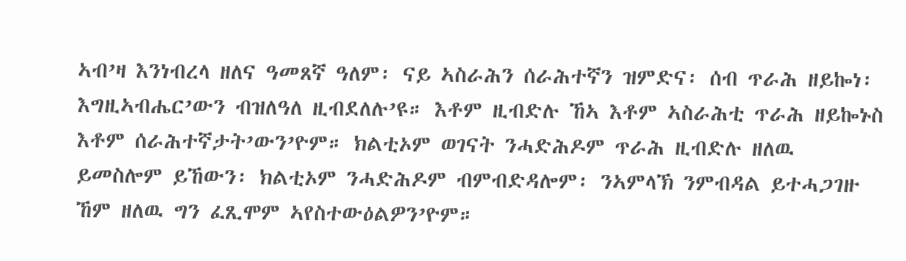ኣብ’ዛ እንነብረላ ዘለና ዓመጸኛ ዓለም፡ ናይ ኣስራሕን ሰራሕተኛን ዝምድና፡ ሰብ ጥራሕ ዘይኰነ፡ እግዚኣብሔር’ውን ብዝለዓለ ዚብደለሉ’ዩ። እቶም ዚብድሉ ኸኣ እቶም ኣስራሕቲ ጥራሕ ዘይኰኑስ እቶም ሰራሕተኛታት’ውን’ዮም። ክልቲኦም ወገናት ንሓድሕዶም ጥራሕ ዚብድሉ ዘለዉ ይመስሎም ይኸውን፡ ክልቲኦም ንሓድሕዶም ብምብድዳሎም፡ ንኣምላኽ ንምብዳል ይተሓጋገዙ ኸም ዘለዉ ግን ፈጺሞም ኣየስተውዕልዎን’ዮም።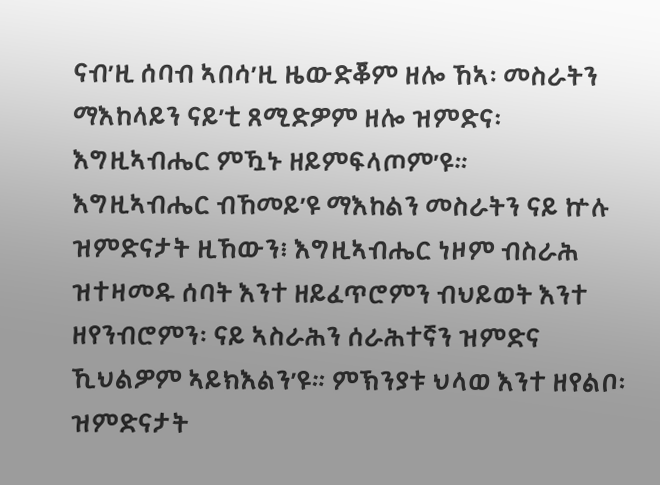ናብ’ዚ ሰባብ ኣበሳ’ዚ ዜውድቖም ዘሎ ኸኣ፡ መስራትን ማእከላይን ናይ’ቲ ጸሚድዎም ዘሎ ዝምድና፡ እግዚኣብሔር ምዃኑ ዘይምፍላጦም’ዩ።
እግዚኣብሔር ብኸመይ’ዩ ማእከልን መስራትን ናይ ኵሉ ዝምድናታት ዚኸውን፧ እግዚኣብሔር ነዞም ብስራሕ ዝተዛመዱ ሰባት እንተ ዘይፈጥሮምን ብህይወት እንተ ዘየንብሮምን፡ ናይ ኣስራሕን ሰራሕተኛን ዝምድና ኺህልዎም ኣይክእልን’ዩ። ምኽንያቱ ህላወ እንተ ዘየልቦ፡ ዝምድናታት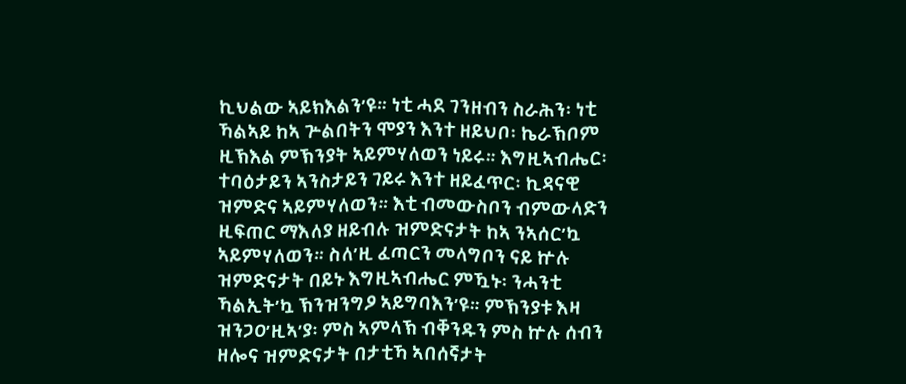ኪህልው ኣይክእልን’ዩ። ነቲ ሓደ ገንዘብን ስራሕን፡ ነቲ ኻልኣይ ከኣ ጕልበትን ሞያን እንተ ዘይህቦ፡ ኬራኽቦም ዚኽእል ምኽንያት ኣይምሃለወን ነይሩ። እግዚኣብሔር፡ ተባዕታይን ኣንስታይን ገይሩ እንተ ዘይፈጥር፡ ኪዳናዊ ዝምድና ኣይምሃለወን። እቲ ብመውስቦን ብምውላድን ዚፍጠር ማእለያ ዘይብሉ ዝምድናታት ከኣ ንኣሰር’ኳ ኣይምሃለወን። ስለ’ዚ ፈጣርን መላግቦን ናይ ኵሉ ዝምድናታት በይኑ እግዚኣብሔር ምዃኑ፡ ንሓንቲ ኻልኢት’ኳ ኽንዝንግዖ ኣይግባእን’ዩ። ምኽንያቱ እዛ ዝንጋዐ’ዚኣ’ያ፡ ምስ ኣምላኽ ብቐንዱን ምስ ኵሉ ሰብን ዘሎና ዝምድናታት በታቲኻ ኣበሰኛታት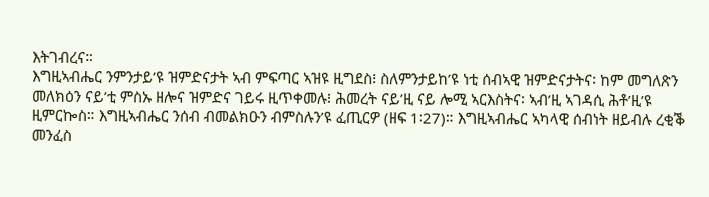እትገብረና።
እግዚኣብሔር ንምንታይ’ዩ ዝምድናታት ኣብ ምፍጣር ኣዝዩ ዚግደስ፧ ስለምንታይከ’ዩ ነቲ ሰብኣዊ ዝምድናታትና፡ ከም መግለጽን መለክዕን ናይ’ቲ ምስኡ ዘሎና ዝምድና ገይሩ ዚጥቀመሉ፧ ሕመረት ናይ’ዚ ናይ ሎሚ ኣርእስትና፡ ኣብ’ዚ ኣገዳሲ ሕቶ’ዚ’ዩ ዚምርኰስ። እግዚኣብሔር ንሰብ ብመልክዑን ብምስሉን’ዩ ፈጢርዎ (ዘፍ 1፡27)። እግዚኣብሔር ኣካላዊ ሰብነት ዘይብሉ ረቂቕ መንፈስ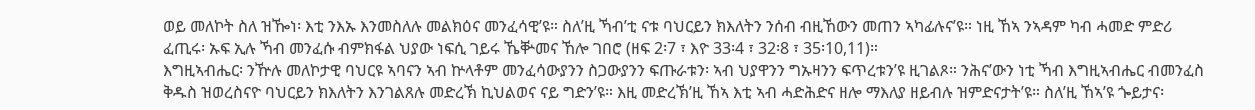ወይ መለኮት ስለ ዝዀነ፡ እቲ ንእኡ እንመስለሉ መልክዕና መንፈሳዊ’ዩ። ስለ’ዚ ኻብ’ቲ ናቱ ባህርይን ክእለትን ንሰብ ብዚኸውን መጠን ኣካፊሉና’ዩ። ነዚ ኸኣ ንኣዳም ካብ ሓመድ ምድሪ ፈጢሩ፡ ኡፍ ኢሉ ኻብ መንፈሱ ብምክፋል ህያው ነፍሲ ገይሩ ኼቝመና ኸሎ ገበሮ (ዘፍ 2፡7 ፣ እዮ 33፡4 ፣ 32፡8 ፣ 35፡10,11)።
እግዚኣብሔር፡ ንዅሉ መለኮታዊ ባህርዩ ኣባናን ኣብ ኵላቶም መንፈሳውያንን ስጋውያንን ፍጡራቱን፡ ኣብ ህያዋንን ግኡዛንን ፍጥረቱን’ዩ ዚገልጾ። ንሕና’ውን ነቲ ኻብ እግዚኣብሔር ብመንፈስ ቅዱስ ዝወረስናዮ ባህርይን ክእለትን እንገልጸሉ መድረኽ ኪህልወና ናይ ግድን’ዩ። እዚ መድረኽ’ዚ ኸኣ እቲ ኣብ ሓድሕድና ዘሎ ማእለያ ዘይብሉ ዝምድናታት’ዩ። ስለ’ዚ ኸኣ’ዩ ጐይታና፡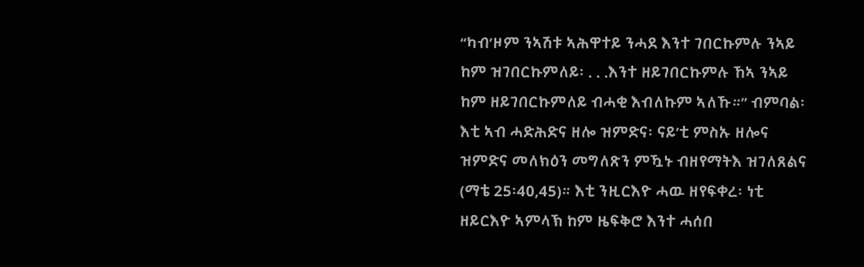“ካብ’ዞም ንኣሽቱ ኣሕዋተይ ንሓደ እንተ ገበርኩምሉ ንኣይ ከም ዝገበርኩምለይ፡ . . .እንተ ዘይገበርኩምሉ ኸኣ ንኣይ ከም ዘይገበርኩምለይ ብሓቂ እብለኩም ኣለኹ።” ብምባል፡ እቲ ኣብ ሓድሕድና ዘሎ ዝምድና፡ ናይ’ቲ ምስኡ ዘሎና ዝምድና መለክዕን መግለጽን ምዃኑ ብዘየማትእ ዝገለጸልና (ማቴ 25፡40,45)። እቲ ንዚርእዮ ሓዉ ዘየፍቀረ፡ ነቲ ዘይርእዮ ኣምላኽ ከም ዜፍቅሮ እንተ ሓሰበ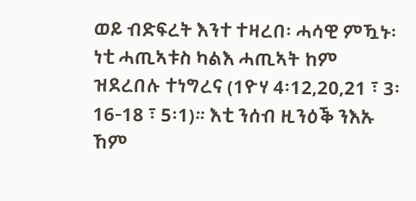ወይ ብድፍረት እንተ ተዛረበ፡ ሓሳዊ ምዃኑ፡ ነቲ ሓጢኣቱስ ካልእ ሓጢኣት ከም ዝደረበሉ ተነግረና (1ዮሃ 4፡12,20,21 ፣ 3፡16-18 ፣ 5፡1)። እቲ ንሰብ ዚንዕቕ ንእኡ ኸም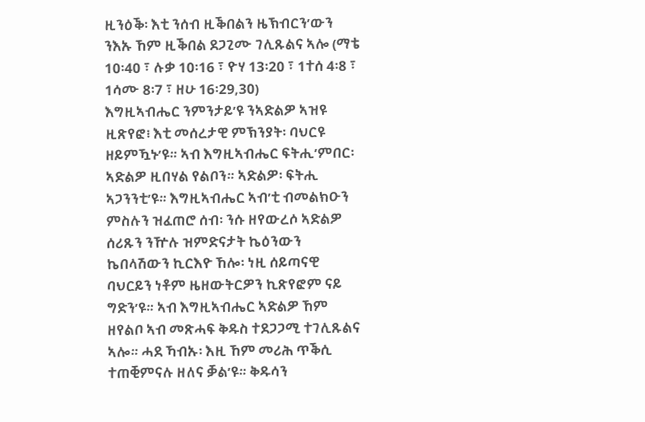ዚንዕቕ፡ እቲ ንሰብ ዚቕበልን ዜኽብርን’ውን ንእኡ ኸም ዚቕበል ደጋጊሙ ገሊጹልና ኣሎ (ማቴ 10፡40 ፣ ሉቃ 10፡16 ፣ ዮሃ 13፡20 ፣ 1ተሰ 4፡8 ፣ 1ሳሙ 8፡7 ፣ ዘሁ 16፡29,30)
እግዚኣብሔር ንምንታይ’ዩ ንኣድልዎ ኣዝዩ ዚጽየፎ፧ እቲ መሰረታዊ ምኽንያት፡ ባህርዩ ዘይምዃኑ’ዩ። ኣብ እግዚኣብሔር ፍትሒ’ምበር፡ ኣድልዎ ዚበሃል የልቦን። ኣድልዎ፡ ፍትሒ ኣጋንንቲ’ዩ። እግዚኣብሔር ኣብ’ቲ ብመልክዑን ምስሉን ዝፈጠሮ ሰብ፡ ንሱ ዘየውረሶ ኣድልዎ ሰሪጹን ንዅሉ ዝምድናታት ኬዕንውን ኬበላሽውን ኪርእዮ ኸሎ፡ ነዚ ሰይጣናዊ ባህርይን ነቶም ዜዘውትርዎን ኪጽየፎም ናይ ግድን’ዩ። ኣብ እግዚኣብሔር ኣድልዎ ኸም ዘየልቦ ኣብ መጽሓፍ ቅዱስ ተደጋጋሚ ተገሊጹልና ኣሎ። ሓደ ኻብኡ፡ እዚ ኸም መሪሕ ጥቕሲ ተጠቒምናሉ ዘለና ቓል’ዩ። ቅዱሳን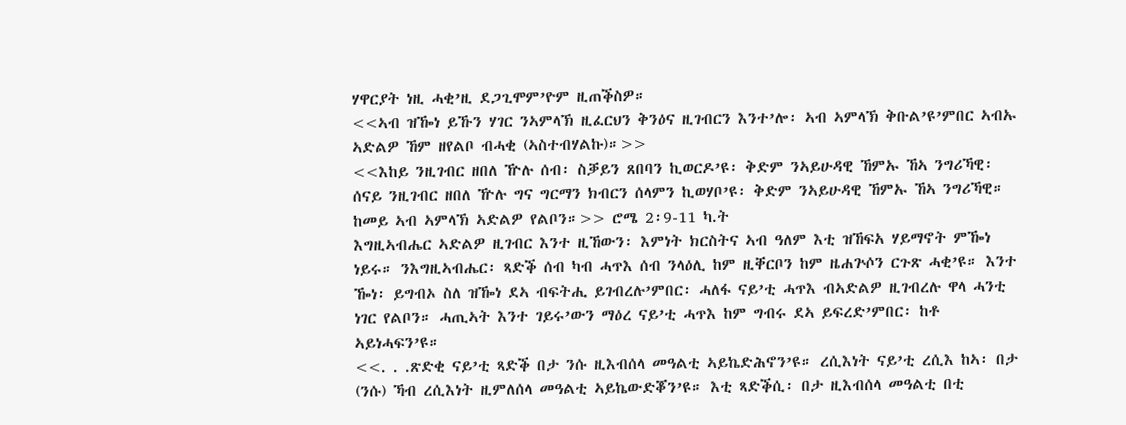ሃዋርያት ነዚ ሓቂ’ዚ ደጋጊሞም’ዮም ዚጠቕስዎ።
<<ኣብ ዝዀነ ይኹን ሃገር ንኣምላኽ ዚፈርህን ቅንዕና ዚገብርን እንተ’ሎ፡ ኣብ ኣምላኽ ቅቡል’ዩ’ምበር ኣብኡ ኣድልዎ ኸም ዘየልቦ ብሓቂ (ኣስተብሃልኩ)።>>
<<እከይ ንዚገብር ዘበለ ዅሉ ሰብ፡ ስቓይን ጸበባን ኪወርዶ’ዩ፡ ቅድም ንኣይሁዳዊ ኸምኡ ኸኣ ንግሪኻዊ፡ ሰናይ ንዚገብር ዘበለ ዅሉ ግና ግርማን ክብርን ሰላምን ኪወሃቦ’ዩ፡ ቅድም ንኣይሁዳዊ ኸምኡ ኸኣ ንግሪኻዊ። ከመይ ኣብ ኣምላኽ ኣድልዎ የልቦን።>> ሮሜ 2፡9-11 ካ.ት
እግዚኣብሔር ኣድልዎ ዚገብር እንተ ዚኸውን፡ እምነት ክርስትና ኣብ ዓለም እቲ ዝኸፍአ ሃይማኖት ምዀነ ነይሩ። ንእግዚኣብሔር፡ ጻድቕ ሰብ ካብ ሓጥእ ሰብ ንላዕሊ ከም ዚቐርቦን ከም ዜሐጕሶን ርጉጽ ሓቂ’ዩ። እንተ ዀነ፡ ይግብኦ ስለ ዝዀነ ደኣ ብፍትሒ ይገብረሉ’ምበር፡ ሓለፋ ናይ’ቲ ሓጥእ ብኣድልዎ ዚገብረሉ ዋላ ሓንቲ ነገር የልቦን። ሓጢኣት እንተ ገይሩ’ውን ማዕረ ናይ’ቲ ሓጥእ ከም ግብሩ ደኣ ይፍረድ’ምበር፡ ከቶ ኣይነሓፍን’ዩ።
<<. . .ጽድቂ ናይ’ቲ ጻድቕ በታ ንሱ ዚእብሰላ መዓልቲ ኣይኬድሕኖን’ዩ። ረሲእነት ናይ’ቲ ረሲእ ከኣ፡ በታ (ንሱ) ኻብ ረሲእነት ዚምለሰላ መዓልቲ ኣይኬውድቖን’ዩ። እቲ ጻድቕሲ፡ በታ ዚእብሰላ መዓልቲ በቲ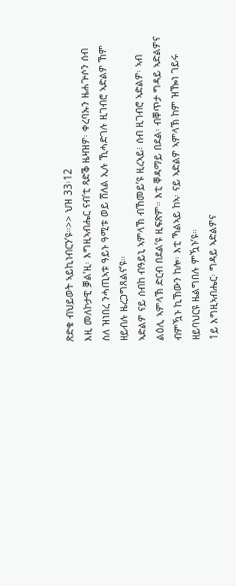ጽድቁ ብህይወት ኣይኪነብርን’ዩ።>> ህዝ 33፡12
እዚ መለኮታዊ ቓል’ዚ፡ እግዚኣብሔር ናብ’ቲ ጻድቕ ዜዛዝዎ፡ ቀረባኡን ዜሐጕሶን ሰብ ስለ ዝነበረ ንሓጢኣቱ ዓይኑ ዓሚቱ ወይ ሸለል ኢሉ ኺሓድገሉ ዚገብሮ ኣድልዎ ኸም ዘይብሉ ዜረጋግጸልና’ዩ።
ኣድልዎ ናይ ሰብከ ብዓይኒ ኣምላኽ ብኸመይ’ዩ ዚረኣይ፧ ሰብ ዚገብሮ ኣድልዎ፡ ኣብ ልዕሊ ኣምላኽ ድርብ በደል’ዩ ዚፍጽም። እቲ ቐዳማይ በደል፡ ብቐጥታ ግዳይ ኣድልዎና ብምዃኑ ኪኸውን ከሎ፡ እቲ ኻልኣይ ከኣ፡ ናይ ኣድልዎ ኣምላኽ ከም ዝዀነ ገይሩ ዘይባህርዩ ዜልግበሉ ምዃኑ’ዩ።
1ይ እግዚኣብሔር፡ ግዳይ ኣድልዎና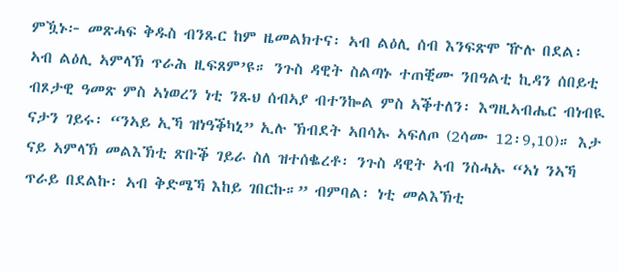ምዃኑ፦ መጽሓፍ ቅዱስ ብንጹር ከም ዜመልክተና፡ ኣብ ልዕሊ ሰብ እንፍጽሞ ዅሉ በደል፡ ኣብ ልዕሊ ኣምላኽ ጥራሕ ዚፍጸም’ዩ። ንጉስ ዳዊት ስልጣኑ ተጠቒሙ ንበዓልቲ ኪዳን ሰበይቲ ብጾታዊ ዓመጽ ምስ ኣነወረን ነቲ ንጹህ ሰብኣያ ብተንኰል ምስ ኣቕተለን፡ እግዚኣብሔር ብነብዪ ናታን ገይሩ፡ “ንኣይ ኢኻ ዝነዓቕካኒ” ኢሉ ኽብደት ኣበሳኡ ኣፍለጦ (2ሳሙ 12፡9,10)። እታ ናይ ኣምላኽ መልእኽቲ ጽቡቕ ገይራ ስለ ዝተሰቈረቶ፡ ንጉስ ዳዊት ኣብ ንስሓኡ “ኣነ ንኣኻ ጥራይ በደልኩ፡ ኣብ ቅድሜኻ እከይ ገበርኩ።” ብምባል፡ ነቲ መልእኽቲ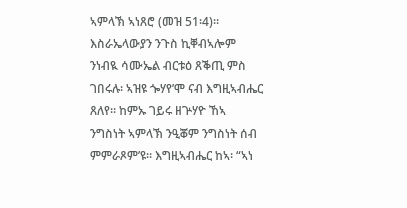ኣምላኽ ኣነጸሮ (መዝ 51፡4)። እስራኤላውያን ንጉስ ኪቐብኣሎም ንነብዪ ሳሙኤል ብርቱዕ ጸቕጢ ምስ ገበሩሉ፡ ኣዝዩ ጐሃየ’ሞ ናብ እግዚኣብሔር ጸለየ። ከምኡ ገይሩ ዘጕሃዮ ኸኣ ንግስነት ኣምላኽ ንዒቖም ንግስነት ሰብ ምምራጾም’ዩ። እግዚኣብሔር ከኣ፡ “ኣነ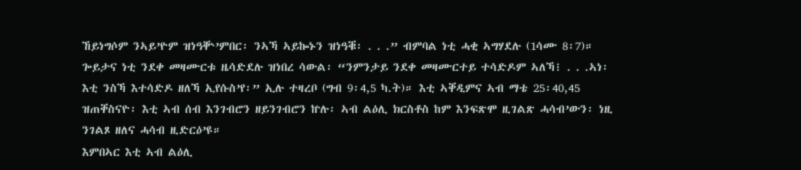ኸይነግሶም ንኣይ’ዮም ዝነዓቝ’ምበር፡ ንኣኻ ኣይኰኑን ዝነዓቑ፡ . . .” ብምባል ነቲ ሓቂ ኣግሃደሉ (1ሳሙ 8፡7)። ጐይታና ነቲ ንደቀ መዛሙርቱ ዜሳድደሉ ዝነበረ ሳውል፡ “ንምንታይ ንደቀ መዛሙርተይ ተሳድዶም ኣለኻ፧ . . .ኣነ፡ እቲ ንስኻ እተሳድዶ ዘለኻ ኢየሱስ’የ፡” ኢሉ ተዛረቦ (ግብ 9፡4,5 ካ.ት)። እቲ ኣቐዲምና ኣብ ማቴ 25፡40,45 ዝጠቐስናዮ፡ እቲ ኣብ ሰብ እንገብሮን ዘይንገብሮን ኵሉ፡ ኣብ ልዕሊ ክርስቶስ ከም እንፍጽሞ ዚገልጽ ሓሳብ’ውን፡ ነዚ ንገልጾ ዘለና ሓሳብ ዚድርዕ’ዩ።
እምበኣር እቲ ኣብ ልዕሊ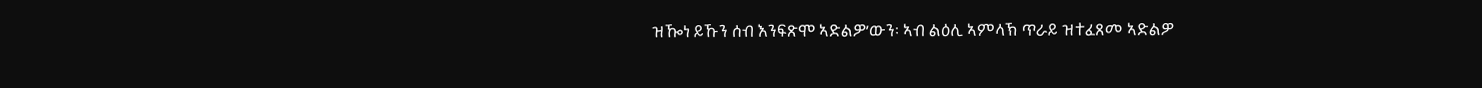ዝዀነ ይኹን ሰብ እንፍጽሞ ኣድልዎ’ውን፡ ኣብ ልዕሊ ኣምላኽ ጥራይ ዝተፈጸመ ኣድልዎ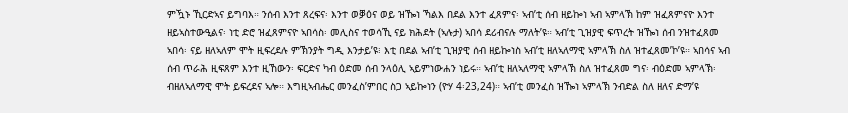ምዃኑ ኺርድኣና ይግባእ። ንሰብ እንተ ጸረፍና፡ እንተ ወቓዕና ወይ ዝዀነ ኻልእ በደል እንተ ፈጸምና፡ ኣብ’ቲ ሰብ ዘይኰነ ኣብ ኣምላኽ ከም ዝፈጸምናዮ እንተ ዘይኣስተውዒልና፡ ነቲ ድሮ ዝፈጸምናዮ ኣበሳስ፡ መሊስና ተወሳኺ ናይ ክሕደት (ኣሉታ) ኣበሳ ደሪብናሉ ማለት’ዩ። ኣብ’ቲ ጊዝያዊ ፍጥረት ዝዀነ ሰብ ንዝተፈጸመ ኣበሳ፡ ናይ ዘለኣለም ሞት ዚፍረደሉ ምኽንያት ግዲ እንታይ’ዩ፧ እቲ በደል ኣብ’ቲ ጊዝያዊ ሰብ ዘይኰነስ ኣብ’ቲ ዘለኣለማዊ ኣምላኽ ስለ ዝተፈጸመ’ኮ’ዩ። ኣበሳና ኣብ ሰብ ጥራሕ ዚፍጸም እንተ ዚኸውን፡ ፍርድና ካብ ዕድመ ሰብ ንላዕሊ ኣይምነውሐን ነይሩ። ኣብ’ቲ ዘለኣለማዊ ኣምላኽ ስለ ዝተፈጸመ ግና፡ ብዕድመ ኣምላኽ፡ ብዘለኣለማዊ ሞት ይፍረደና ኣሎ። እግዚኣብሔር መንፈስ’ምበር ስጋ ኣይኰነን (ዮሃ 4፡23,24)። ኣብ’ቲ መንፈስ ዝዀነ ኣምላኽ ንብድል ስለ ዘለና ድማ’ዩ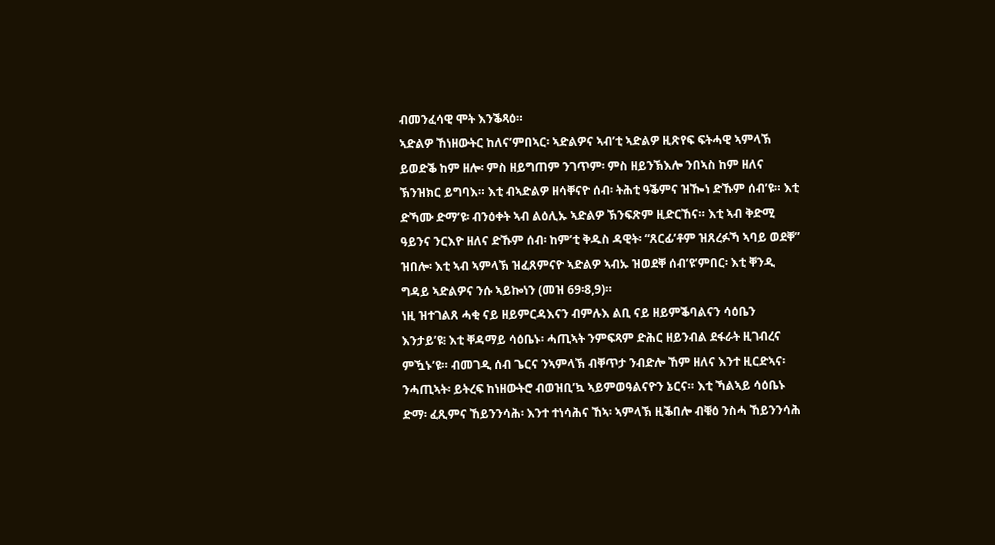ብመንፈሳዊ ሞት እንቕጻዕ።
ኣድልዎ ኸነዘውትር ከለና’ምበኣር፡ ኣድልዎና ኣብ’ቲ ኣድልዎ ዚጽየፍ ፍትሓዊ ኣምላኽ ይወድቕ ከም ዘሎ፡ ምስ ዘይግጠም ንገጥም፡ ምስ ዘይንኽእሎ ንበኣስ ከም ዘለና ኽንዝክር ይግባእ። እቲ ብኣድልዎ ዘሳቐናዮ ሰብ፡ ትሕቲ ዓቕምና ዝዀነ ድኹም ሰብ’ዩ። እቲ ድኻሙ ድማ’ዩ፡ ብንዕቀት ኣብ ልዕሊኡ ኣድልዎ ኽንፍጽም ዚድርኸና። እቲ ኣብ ቅድሚ ዓይንና ንርእዮ ዘለና ድኹም ሰብ፡ ከም’ቲ ቅዱስ ዳዊት፡ “ጸርፊ’ቶም ዝጸረፉኻ ኣባይ ወደቐ” ዝበሎ፡ እቲ ኣብ ኣምላኽ ዝፈጸምናዮ ኣድልዎ ኣብኡ ዝወደቐ ሰብ’ዩ’ምበር፡ እቲ ቐንዲ ግዳይ ኣድልዎና ንሱ ኣይኰነን (መዝ 69፡8,9)።
ነዚ ዝተገልጸ ሓቂ ናይ ዘይምርዳእናን ብምሉእ ልቢ ናይ ዘይምቕባልናን ሳዕቤን እንታይ’ዩ፧ እቲ ቐዳማይ ሳዕቤኑ፡ ሓጢኣት ንምፍጻም ድሕር ዘይንብል ደፋራት ዚገብረና ምዃኑ’ዩ። ብመገዲ ሰብ ጌርና ንኣምላኽ ብቐጥታ ንብድሎ ኸም ዘለና እንተ ዚርድኣና፡ ንሓጢኣት፡ ይትረፍ ከነዘውትሮ ብወዝቢ’ኳ ኣይምወዓልናዮን ኔርና። እቲ ኻልኣይ ሳዕቤኑ ድማ፡ ፈጺምና ኸይንንሳሕ፡ እንተ ተነሳሕና ኸኣ፡ ኣምላኽ ዚቕበሎ ብቑዕ ንስሓ ኸይንንሳሕ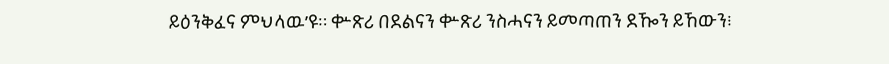ይዕንቅፈና ምህላዉ’ዩ። ቍጽሪ በደልናን ቍጽሪ ንስሓናን ይመጣጠን ደዀን ይኸውን፧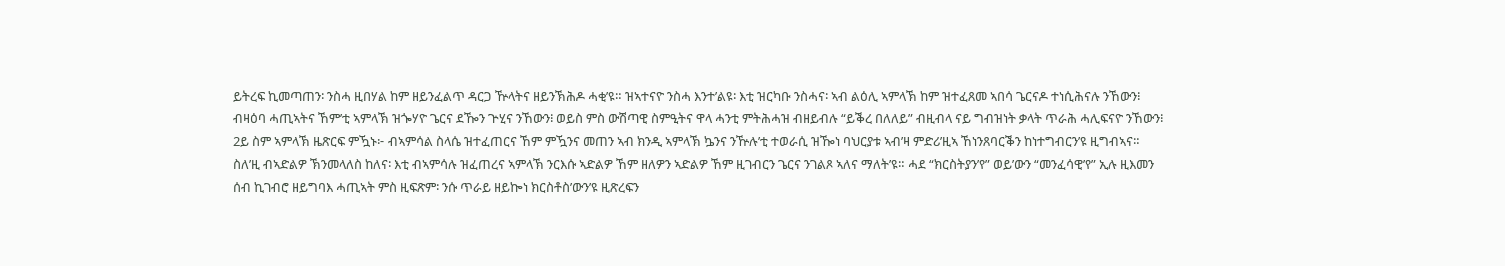ይትረፍ ኪመጣጠን፡ ንስሓ ዚበሃል ከም ዘይንፈልጥ ዳርጋ ዅላትና ዘይንኽሕዶ ሓቂ’ዩ። ዝኣተናዮ ንስሓ እንተ’ልዩ፡ እቲ ዝርካቡ ንስሓና፡ ኣብ ልዕሊ ኣምላኽ ከም ዝተፈጸመ ኣበሳ ጌርናዶ ተነሲሕናሉ ንኸውን፧ ብዛዕባ ሓጢኣትና ኸም’ቲ ኣምላኽ ዝጐሃዮ ጌርና ደዀን ጕሂና ንኸውን፧ ወይስ ምስ ውሽጣዊ ስምዒትና ዋላ ሓንቲ ምትሕሓዝ ብዘይብሉ “ይቕረ በለለይ” ብዚብላ ናይ ግብዝነት ቃላት ጥራሕ ሓሊፍናዮ ንኸውን፧
2ይ ስም ኣምላኽ ዜጽርፍ ምዃኑ፦ ብኣምሳል ስላሴ ዝተፈጠርና ኸም ምዃንና መጠን ኣብ ክንዲ ኣምላኽ ኴንና ንዅሉ’ቲ ተወራሲ ዝዀነ ባህርያቱ ኣብ’ዛ ምድሪ’ዚኣ ኸነንጸባርቕን ከነተግብርን’ዩ ዚግብኣና። ስለ’ዚ ብኣድልዎ ኽንመላለስ ከለና፡ እቲ ብኣምሳሉ ዝፈጠረና ኣምላኽ ንርእሱ ኣድልዎ ኸም ዘለዎን ኣድልዎ ኸም ዚገብርን ጌርና ንገልጾ ኣለና ማለት’ዩ። ሓደ “ክርስትያን’የ” ወይ’ውን “መንፈሳዊ’የ” ኢሉ ዚእመን ሰብ ኪገብሮ ዘይግባእ ሓጢኣት ምስ ዚፍጽም፡ ንሱ ጥራይ ዘይኰነ ክርስቶስ’ውን’ዩ ዚጽረፍን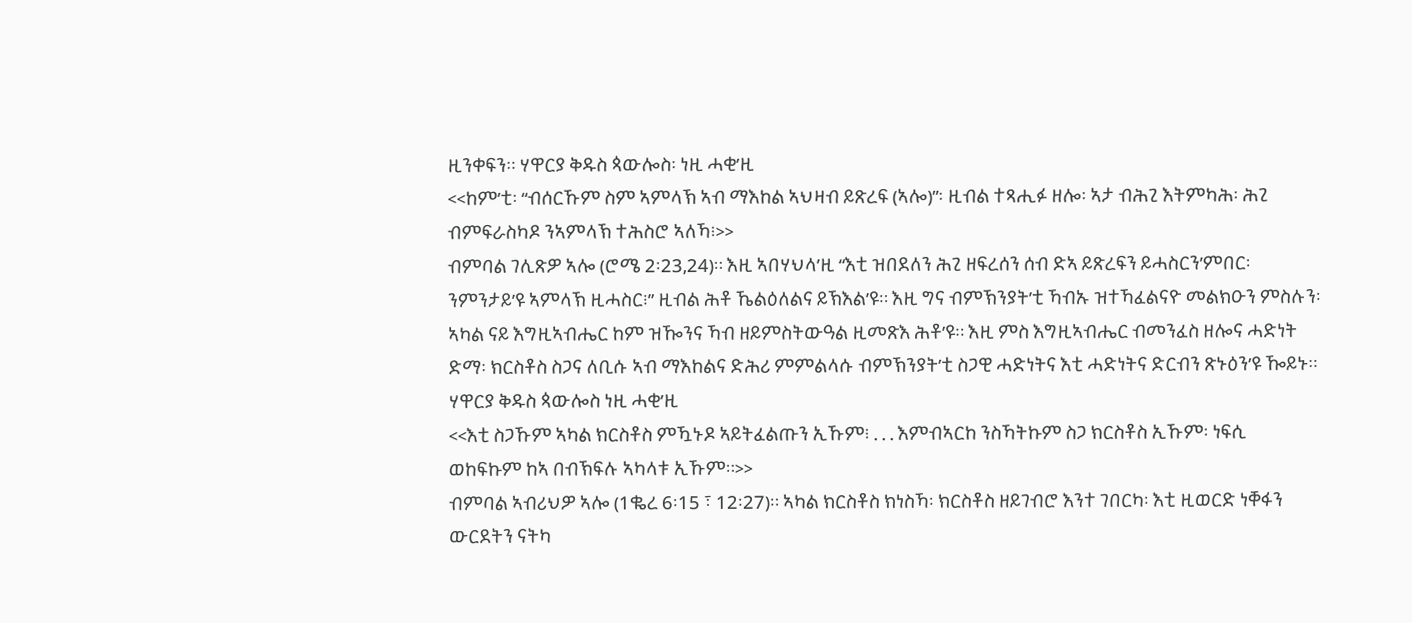ዚንቀፍን። ሃዋርያ ቅዱስ ጳውሎስ፡ ነዚ ሓቂ’ዚ
<<ከም’ቲ፡ “ብሰርኹም ስም ኣምላኽ ኣብ ማእከል ኣህዛብ ይጽረፍ (ኣሎ)”፡ ዚብል ተጻሒፉ ዘሎ፡ ኣታ ብሕጊ እትምካሕ፡ ሕጊ ብምፍራስካዶ ንኣምላኽ ተሕስሮ ኣለኻ፧>>
ብምባል ገሊጽዎ ኣሎ (ሮሜ 2፡23,24)። እዚ ኣበሃህላ’ዚ “እቲ ዝበደለን ሕጊ ዘፍረሰን ሰብ ድኣ ይጽረፍን ይሓስርን’ምበር፡ ንምንታይ’ዩ ኣምላኽ ዚሓስር፧” ዚብል ሕቶ ኼልዕለልና ይኽእል’ዩ። እዚ ግና ብምኽንያት’ቲ ኻብኡ ዝተኻፈልናዮ መልክዑን ምስሉን፡ ኣካል ናይ እግዚኣብሔር ከም ዝዀንና ኻብ ዘይምስትውዓል ዚመጽእ ሕቶ’ዩ። እዚ ምስ እግዚኣብሔር ብመንፈስ ዘሎና ሓድነት ድማ፡ ክርስቶስ ስጋና ለቢሱ ኣብ ማእከልና ድሕሪ ምምልላሱ ብምኽንያት’ቲ ስጋዊ ሓድነትና እቲ ሓድነትና ድርብን ጽኑዕን’ዩ ዀይኑ። ሃዋርያ ቅዱስ ጳውሎስ ነዚ ሓቂ’ዚ
<<እቲ ስጋኹም ኣካል ክርስቶስ ምዃኑዶ ኣይትፈልጡን ኢኹም፧ . . . እምብኣርከ ንስኻትኩም ስጋ ክርስቶስ ኢኹም፡ ነፍሲ ወከፍኩም ከኣ በብኽፍሉ ኣካላቱ ኢኹም።>>
ብምባል ኣብሪህዎ ኣሎ (1ቈረ 6፡15 ፣ 12፡27)። ኣካል ክርስቶስ ክነስኻ፡ ክርስቶስ ዘይገብሮ እንተ ገበርካ፡ እቲ ዚወርድ ነቐፋን ውርደትን ናትካ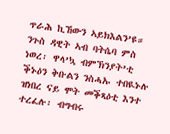ጥራሕ ኪኸውን ኣይክእልን’ዩ። ንጉስ ዳዊት ኣብ ባትሴባ ምስ ነወረ፡ ዋላ’ኳ ብምኽንያት’ቲ ቕኑዕን ቅቡልን ንስሓኡ ተበዪኑሉ ዝነበረ ናይ ሞት መቕጻዕቲ እንተ ተረፈሉ፡ ብግብሩ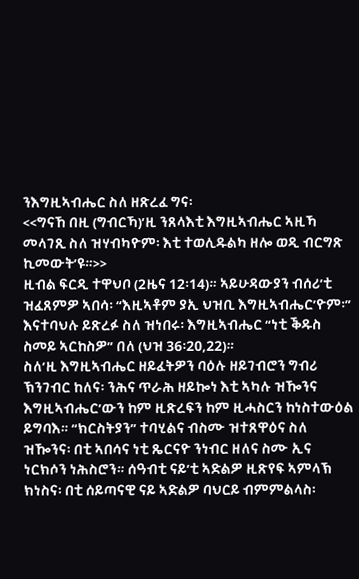ንእግዚኣብሔር ስለ ዘጽረፈ ግና፡
<<ግናኸ በዚ (ግብርኻ)’ዚ ንጸላእቲ እግዚኣብሔር ኣዚኻ መላገጺ ስለ ዝሃብካዮም፡ እቲ ተወሊዱልካ ዘሎ ወዲ ብርግጽ ኪመውት’ዩ።>>
ዚብል ፍርዲ ተዋህቦ (2ዜና 12፡14)። ኣይሁዳውያን ብሰሪ’ቲ ዝፈጸምዎ ኣበሳ፡ “እዚኣቶም ያኢ ህዝቢ እግዚኣብሔር’ዮም፡” እናተባህሉ ይጽረፉ ስለ ዝነበሩ፡ እግዚኣብሔር “ነቲ ቕዱስ ስመይ ኣርከስዎ” በለ (ህዝ 36፡20,22)።
ስለ’ዚ እግዚኣብሔር ዘይፈትዎን ባዕሉ ዘይገብሮን ግብሪ ኽንገብር ከለና፡ ንሕና ጥራሕ ዘይኰነ እቲ ኣካሉ ዝዀንና እግዚኣብሔር’ውን ከም ዚጽረፍን ከም ዚሓስርን ከነስተውዕል ይግባእ። “ክርስትያን” ተባሂልና ብስሙ ዝተጸዋዕና ስለ ዝዀንና፡ በቲ ኣበሳና ነቲ ጼርናዮ ንነብር ዘለና ስሙ ኢና ነርክሶን ነሕስሮን። ሰዓብቲ ናይ’ቲ ኣድልዎ ዚጽየፍ ኣምላኽ ክነስና፡ በቲ ሰይጣናዊ ናይ ኣድልዎ ባህርይ ብምምልላስ፡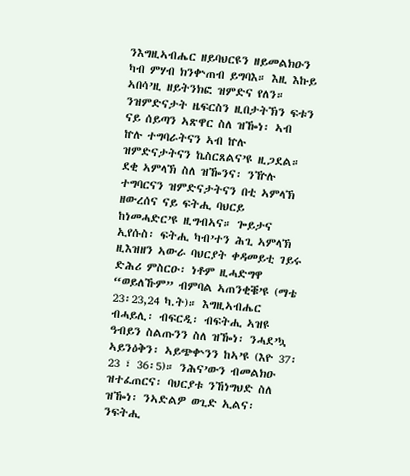ንእግዚኣብሔር ዘይባህርዩን ዘይመልክዑን ካብ ምሃብ ክንቍጠብ ይግባእ። እዚ እኩይ ኣበሳ’ዚ ዘይትንክፎ ዝምድና የለን። ንዝምድናታት ዜፍርስን ዚበታትኽን ፍቱን ናይ ሰይጣን ኣጽዋር ስለ ዝዀነ፡ ኣብ ኵሉ ተግባራትናን ኣብ ኵሉ ዝምድናታትናን ኬስርጸልና’ዩ ዚጋደል። ደቂ ኣምላኽ ስለ ዝዀንና፡ ንዅሉ ተግባርናን ዝምድናታትናን በቲ ኣምላኽ ዘውረሰና ናይ ፍትሒ ባህርይ ከነመሓድር’ዩ ዚግብኣና። ጐይታና ኢየሱስ፡ ፍትሒ ካብ’ተን ሕጊ ኣምላኽ ዚእዝዘን ኣውራ ባህርያት ቀዳመይቲ ገይሩ ድሕሪ ምስርዑ፡ ነቶም ዚሓድግዋ “ወይለኹም” ብምባል ኣጠንቂቑ’ዩ (ማቴ 23፡23,24 ካ.ት)። እግዚኣብሔር ብሓይሊ፡ ብፍርዲ፡ ብፍትሒ ኣዝዩ ዓብይን ስልጡንን ስለ ዝዀነ፡ ንሓደ’ኳ ኣይንዕቅን፡ ኣይጭቍንን ከኣ’ዩ (እዮ 37፡23 ፣ 36፡5)። ንሕና’ውን ብመልክዑ ዝተፈጠርና፡ ባህርያቱ ንኸነግህድ ስለ ዝዀነ፡ ንኣድልዎ ወጊድ ኢልና፡ ንፍትሒ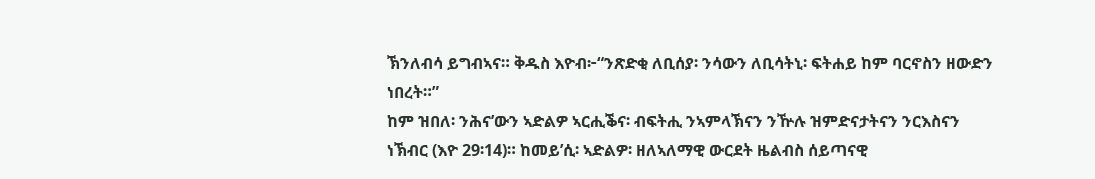ኽንለብሳ ይግብኣና። ቅዱስ እዮብ፦“ንጽድቂ ለቢሰያ፡ ንሳውን ለቢሳትኒ፡ ፍትሐይ ከም ባርኖስን ዘውድን ነበረት።”
ከም ዝበለ፡ ንሕና’ውን ኣድልዎ ኣርሒቕና፡ ብፍትሒ ንኣምላኽናን ንዅሉ ዝምድናታትናን ንርእስናን ነኽብር (እዮ 29፡14)። ከመይ’ሲ፡ ኣድልዎ፡ ዘለኣለማዊ ውርደት ዜልብስ ሰይጣናዊ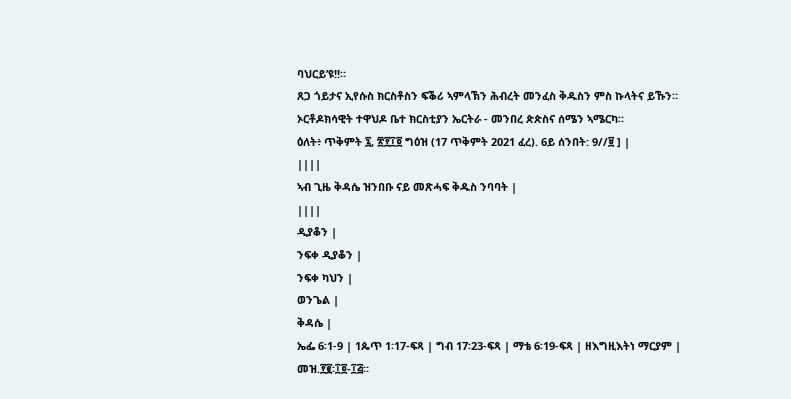ባህርይ’ዩ!!።
ጸጋ ጎይታና ኢየሱስ ክርስቶስን ፍቕሪ ኣምላኽን ሕብረት መንፈስ ቅዱስን ምስ ኩላትና ይኹን።
ኦርቶዶክሳዊት ተዋህዶ ቤተ ክርስቲያን ኤርትራ - መንበረ ጵጵስና ሰሜን ኣሜርካ።
ዕለት፥ ጥቅምት ፯, ፳፻፲፬ ግዕዝ (17 ጥቅምት 2021 ፈረ). 6ይ ሰንበት: 9//፱ ] |
||||
ኣብ ጊዜ ቅዳሴ ዝንበቡ ናይ መጽሓፍ ቅዱስ ንባባት |
||||
ዲያቆን |
ንፍቀ ዲያቆን |
ንፍቀ ካህን |
ወንጌል |
ቅዳሴ |
ኤፌ 6፡1-9 | 1ጴጥ 1፡17-ፍጻ | ግብ 17፡23-ፍጻ | ማቴ 6፡19-ፍጻ | ዘእግዚእትነ ማርያም |
መዝ.፻፪፡፲፬-፲፭።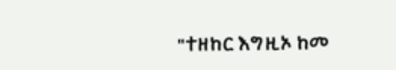"ተዘከር እግዚኦ ከመ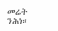መሬት ንሕነ።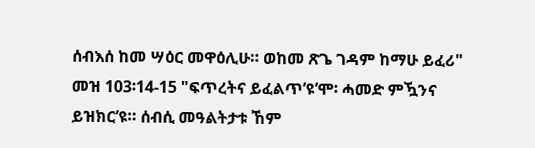ሰብእሰ ከመ ሣዕር መዋዕሊሁ። ወከመ ጽጌ ገዳም ከማሁ ይፈሪ" መዝ 103፡14-15 "ፍጥረትና ይፈልጥ’ዩ’ሞ፡ ሓመድ ምዃንና ይዝክር’ዩ። ሰብሲ መዓልትታቱ ኸም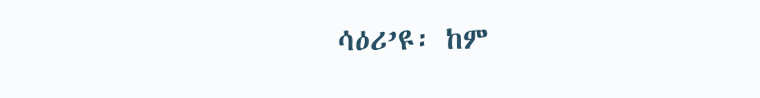ሳዕሪ’ዩ፡ ከም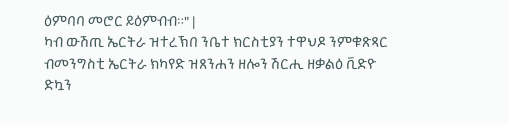ዕምባባ መሮር ይዕምብብ።" |
ካብ ውሽጢ ኤርትራ ዝተረኽበ ንቤተ ክርስቲያን ተዋህዶ ንምቁጽጻር ብመንግስቲ ኤርትራ ክካየድ ዝጸንሐን ዘሎን ሽርሒ ዘቃልዕ ቪድዮ
ድኳን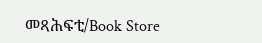መጻሕፍቲ/Book Store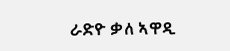ራድዮ ቃለ ኣዋዲ